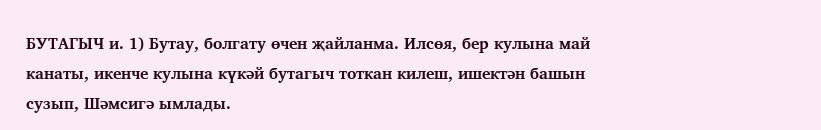БУТАГЫЧ и. 1) Бутау, болгату өчен җайланма. Илсөя, бер кулына май канаты, икенче кулына күкәй бутагыч тоткан килеш, ишектән башын сузып, Шәмсигә ымлады.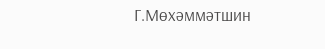Г.Мөхәммәтшин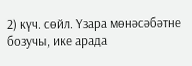2) күч. сөйл. Үзара мөнәсәбәтне бозучы, ике арада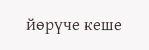йөрүче кеше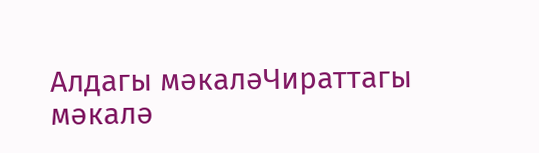Алдагы мәкаләЧираттагы мәкалә